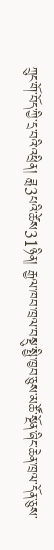ཀྲུང་གོ་བོད་ཀྱི་དྲ་བའི་འཕྲིན། ཟླ3པའི་ཚེས31ཉིན། རྒྱལ་ཁབ་ཁྲལ་བསྡུ་སྤྱི་ཁྱབ་ཅུས་མཚོ་སྔོན་ཞིང་ཆེན་ཁྲལ་དོན་ཅུས་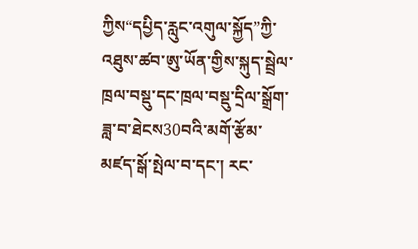ཀྱིས“དཔྱིད་རླུང་འགུལ་སྐྱོད”ཀྱི་འཐུས་ཚབ་ཨུ་ཡོན་གྱིས་སྐུད་སྦྲེལ་ཁྲལ་བསྡུ་དང་ཁྲལ་བསྡུ་དྲིལ་སྒྲོག་ཟླ་བ་ཐེངས30བའི་མགོ་རྩོམ་མཛད་སྒོ་སྤེལ་བ་དང་། རང་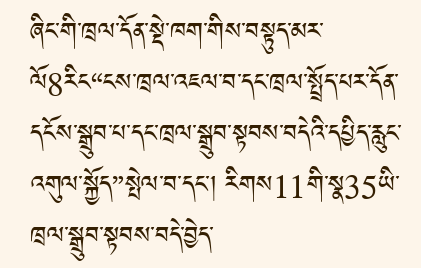ཞིང་གི་ཁྲལ་དོན་སྡེ་ཁག་གིས་བསྟུད་མར་ལོ8རིང“ངས་ཁྲལ་འཇལ་བ་དང་ཁྲལ་སྤྲོད་པར་དོན་དངོས་སྒྲུབ་པ་དང་ཁྲལ་སྒྲུབ་སྟབས་བདེའི་དཔྱིད་རླུང་འགུལ་སྐྱོད”སྤེལ་བ་དང་། རིགས11གི་སྣ35ཡི་ཁྲལ་སྒྲུབ་སྟབས་བདེ་བྱེད་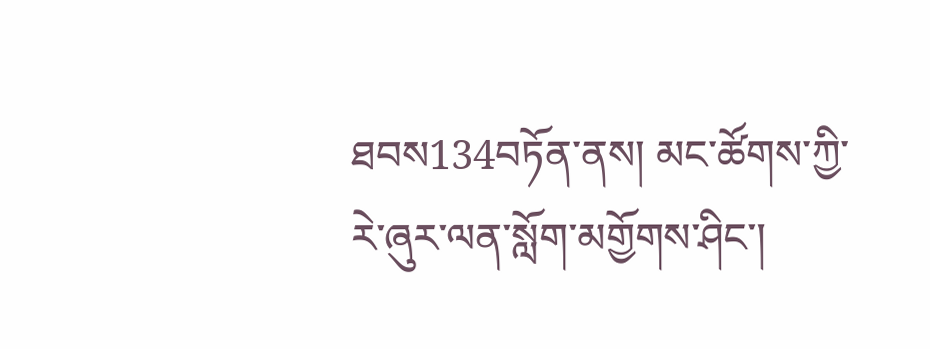ཐབས134བཏོན་ནས། མང་ཚོགས་ཀྱི་རེ་ཞུར་ལན་སློག་མགྱོགས་ཤིང་།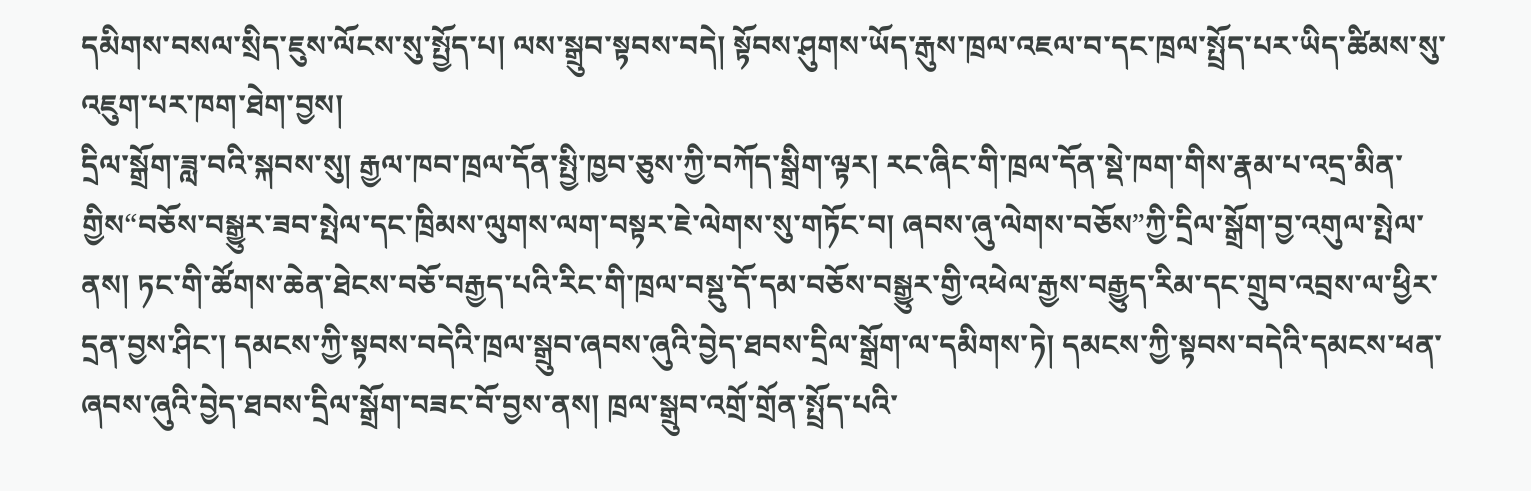དམིགས་བསལ་སྲིད་ཇུས་ལོངས་སུ་སྤྱོད་པ། ལས་སྒྲུབ་སྟབས་བདེ། སྟོབས་ཤུགས་ཡོད་རྒུས་ཁྲལ་འཇལ་བ་དང་ཁྲལ་སྤྲོད་པར་ཡིད་ཚིམས་སུ་འཇུག་པར་ཁག་ཐེག་བྱས།
དྲིལ་སྒྲོག་ཟླ་བའི་སྐབས་སུ། རྒྱལ་ཁབ་ཁྲལ་དོན་སྤྱི་ཁྱབ་ཅུས་ཀྱི་བཀོད་སྒྲིག་ལྟར། རང་ཞིང་གི་ཁྲལ་དོན་སྡེ་ཁག་གིས་རྣམ་པ་འདྲ་མིན་གྱིས“བཅོས་བསྒྱུར་ཟབ་སྤེལ་དང་ཁྲིམས་ལུགས་ལག་བསྟར་ཇེ་ལེགས་སུ་གཏོང་བ། ཞབས་ཞུ་ལེགས་བཅོས”ཀྱི་དྲིལ་སྒྲོག་བྱ་འགུལ་སྤེལ་ནས། ཏང་གི་ཚོགས་ཆེན་ཐེངས་བཅོ་བརྒྱད་པའི་རིང་གི་ཁྲལ་བསྡུ་དོ་དམ་བཅོས་བསྒྱུར་གྱི་འཕེལ་རྒྱས་བརྒྱུད་རིམ་དང་གྲུབ་འབྲས་ལ་ཕྱིར་དྲན་བྱས་ཤིང་། དམངས་ཀྱི་སྟབས་བདེའི་ཁྲལ་སྒྲུབ་ཞབས་ཞུའི་བྱེད་ཐབས་དྲིལ་སྒྲོག་ལ་དམིགས་ཏེ། དམངས་ཀྱི་སྟབས་བདེའི་དམངས་ཕན་ཞབས་ཞུའི་བྱེད་ཐབས་དྲིལ་སྒྲོག་བཟང་བོ་བྱས་ནས། ཁྲལ་སྒྲུབ་འགྲོ་གྲོན་སྤྲོད་པའི་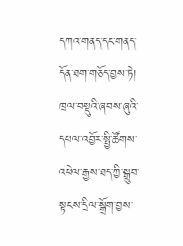དཀའ་གནད་དང་གནད་དོན་ཐག་གཅོད་བྱས་ཏེ། ཁྲལ་བསྡུའི་ཞབས་ཞུའི་དཔལ་འབྱོར་སྤྱི་ཚོགས་འཕེལ་རྒྱས་ཐད་ཀྱི་སྒྲུབ་སྟངས་དྲིལ་སྒྲོག་བྱས་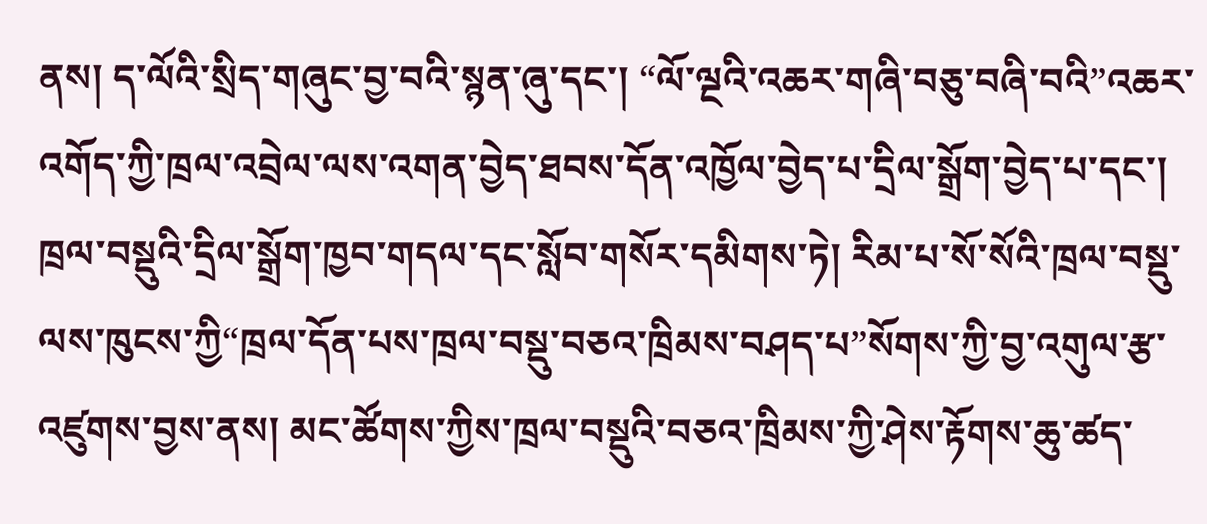ནས། ད་ལོའི་སྲིད་གཞུང་བྱ་བའི་སྙན་ཞུ་དང་། “ལོ་ལྔའི་འཆར་གཞི་བཅུ་བཞི་བའི”འཆར་འགོད་ཀྱི་ཁྲལ་འབྲེལ་ལས་འགན་བྱེད་ཐབས་དོན་འཁྱོལ་བྱེད་པ་དྲིལ་སྒྲོག་བྱེད་པ་དང་། ཁྲལ་བསྡུའི་དྲིལ་སྒྲོག་ཁྱབ་གདལ་དང་སློབ་གསོར་དམིགས་ཏེ། རིམ་པ་སོ་སོའི་ཁྲལ་བསྡུ་ལས་ཁུངས་ཀྱི“ཁྲལ་དོན་པས་ཁྲལ་བསྡུ་བཅའ་ཁྲིམས་བཤད་པ”སོགས་ཀྱི་བྱ་འགུལ་རྩ་འཛུགས་བྱས་ནས། མང་ཚོགས་ཀྱིས་ཁྲལ་བསྡུའི་བཅའ་ཁྲིམས་ཀྱི་ཤེས་རྟོགས་ཆུ་ཚད་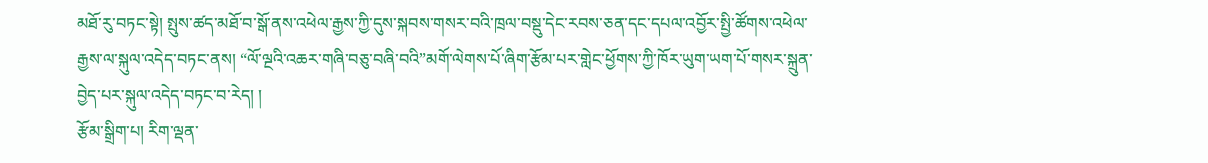མཐོ་རུ་བཏང་སྟེ། སྤུས་ཚད་མཐོ་བ་སྒོ་ནས་འཕེལ་རྒྱས་ཀྱི་དུས་སྐབས་གསར་བའི་ཁྲལ་བསྡུ་དེང་རབས་ཅན་དང་དཔལ་འབྱོར་སྤྱི་ཚོགས་འཕེལ་རྒྱས་ལ་སྐུལ་འདེད་བཏང་ནས། “ལོ་ལྔའི་འཆར་གཞི་བཅུ་བཞི་བའི”མགོ་ལེགས་པོ་ཞིག་རྩོམ་པར་གླེང་ཕྱོགས་ཀྱི་ཁོར་ཡུག་ཡག་པོ་གསར་སྐྲུན་བྱེད་པར་སྐུལ་འདེད་བཏང་བ་རེད། །
རྩོམ་སྒྲིག་པ། རིག་ལྡན་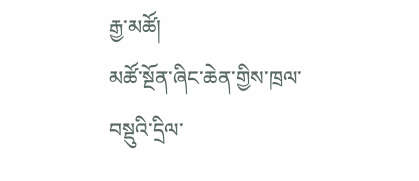རྒྱ་མཚོ།
མཚོ་སྔོན་ཞིང་ཆེན་གྱིས་ཁྲལ་བསྡུའི་དྲིལ་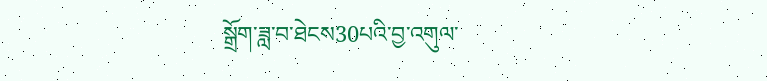སྒྲོག་ཟླ་བ་ཐེངས30པའི་བྱ་འགུལ་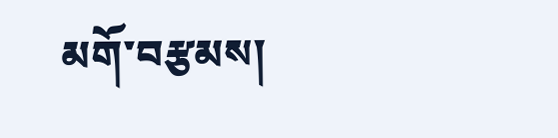མགོ་བརྩམས།